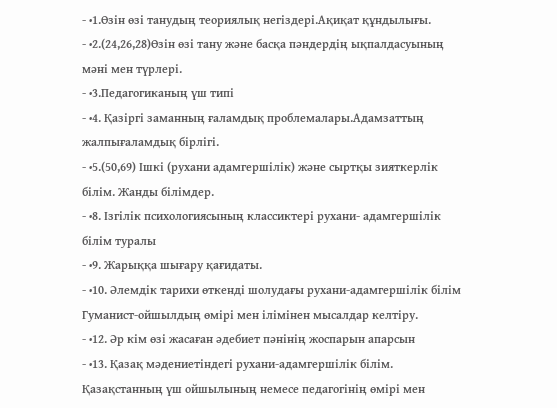- •1.Өзін өзі танудың теориялық негіздері.Ақиқат құндылығы.
- •2.(24,26,28)Өзін өзі тану және басқа пәндердің ықпалдасуының мәні мен түрлері.
- •3.Педагогиканың үш типі
- •4. Қазіргі заманның ғаламдық проблемалары.Адамзаттың жалпығаламдық бірлігі.
- •5.(50,69) Ішкі (рухани адамгершілік) және сыртқы зияткерлік білім. Жанды білімдер.
- •8. Ізгілік психологиясының классиктері рухани- адамгершілік білім туралы
- •9. Жарыққа шығару қағидаты.
- •10. Әлемдік тарихи өткенді шолудағы рухани-адамгершілік білім Гуманист-ойшылдың өмірі мен ілімінен мысалдар келтіру.
- •12. Әр кім өзі жасаған әдебиет пәнінің жоспарын апарсын
- •13. Қазақ мәдениетіндегі рухани-адамгершілік білім. Қазақстанның үш ойшылының немесе педагогінің өмірі мен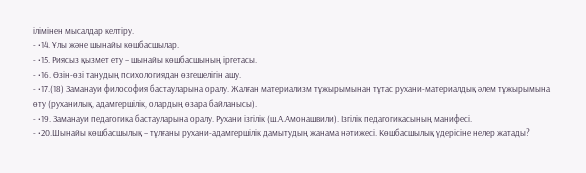ілімінен мысалдар келтіру.
- •14. Ұлы және шынайы көшбасшылар.
- •15. Риясыз қызмет ету – шынайы көшбасшының іргетасы.
- •16. Өзін-өзі танудың психологиядан өзгешелігін ашу.
- •17.(18) Заманауи философия бастауларына оралу. Жалған материализм тұжырымынан тұтас рухани-материалдық әлем тұжырымына өту (руханилық, адамгершілік, олардың өзара байланысы).
- •19. Заманауи педагогика бастауларына оралу. Рухани ізгілік (ш.А.Амонашвили). Ізгілік педагогикасының манифесі.
- •20.Шынайы көшбасшылық – тұлғаны рухани-адамгершілік дамытудың жанама нәтижесі. Көшбасшылық үдерісіне нелер жатады?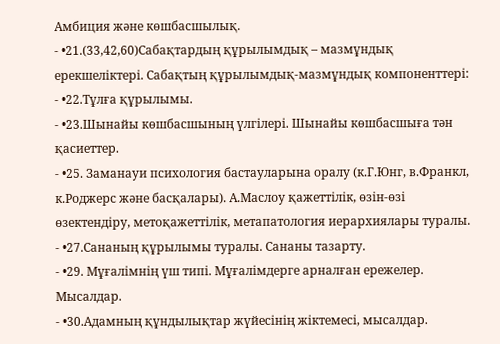Амбиция және көшбасшылық.
- •21.(33,42,60)Сабақтардың құрылымдық – мазмұндық ерекшеліктері. Сабақтың құрылымдық-мазмұндық компоненттері:
- •22.Тұлға құрылымы.
- •23.Шынайы көшбасшының үлгілері. Шынайы көшбасшыға тән қасиеттер.
- •25. Заманауи психология бастауларына оралу (к.Г.Юнг, в.Франкл, к.Роджерс және басқалары). А.Маслоу қажеттілік, өзін-өзі өзектендіру, метоқажеттілік, метапатология иерархиялары туралы.
- •27.Сананың құрылымы туралы. Сананы тазарту.
- •29. Мұғалімнің үш типі. Мұғалімдерге арналған ережелер. Мысалдар.
- •30.Адамның құндылықтар жүйесінің жіктемесі, мысалдар.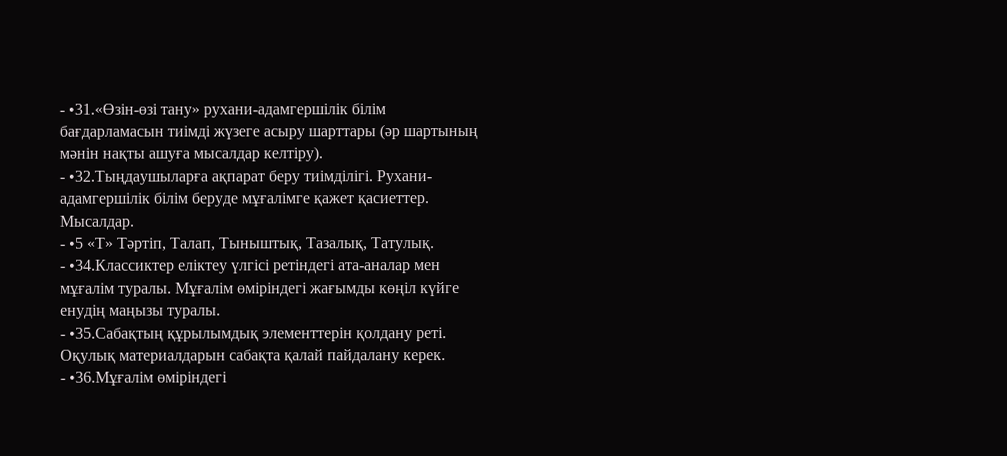- •31.«Өзін-өзі тану» рухани-адамгершілік білім бағдарламасын тиімді жүзеге асыру шарттары (әр шартының мәнін нақты ашуға мысалдар келтіру).
- •32.Тыңдаушыларға ақпарат беру тиімділігі. Рухани-адамгершілік білім беруде мұғалімге қажет қасиеттер. Мысалдар.
- •5 «Т» Тәртіп, Талап, Тыныштық, Тазалық, Татулық.
- •34.Классиктер еліктеу үлгісі ретіндегі ата-аналар мен мұғалім туралы. Мұғалім өміріндегі жағымды көңіл күйге енудің маңызы туралы.
- •35.Сабақтың құрылымдық элементтерін қолдану реті. Оқулық материалдарын сабақта қалай пайдалану керек.
- •36.Мұғалім өміріндегі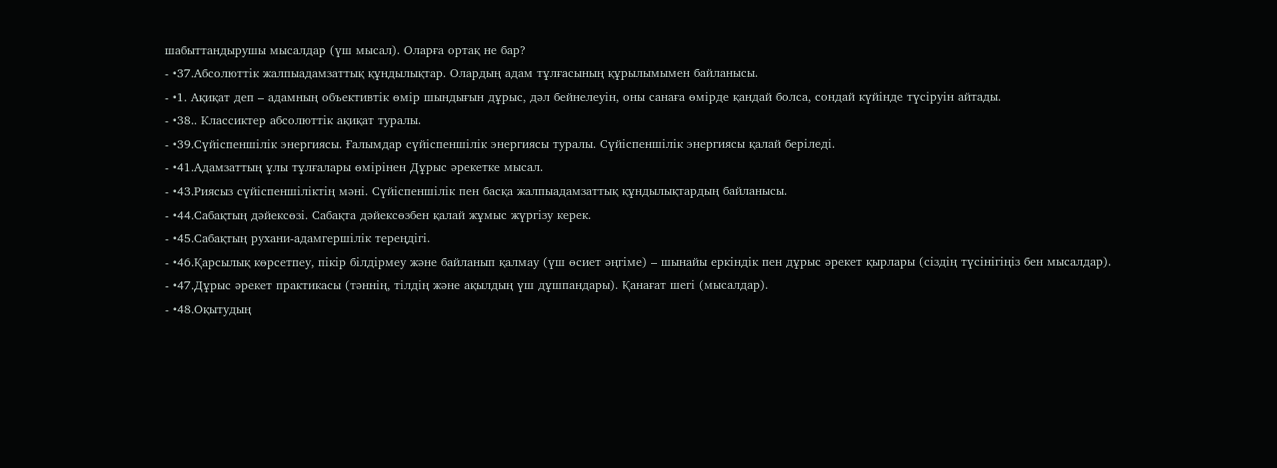шабыттандырушы мысалдар (үш мысал). Оларға ортақ не бар?
- •37.Абсолюттік жалпыадамзаттық құндылықтар. Олардың адам тұлғасының құрылымымен байланысы.
- •1. Ақиқат деп – адамның объективтік өмір шындығын дұрыс, дәл бейнелеуін, оны санаға өмірде қандай болса, сондай күйінде түсіруін айтады.
- •38.. Классиктер абсолюттік ақиқат туралы.
- •39.Сүйіспеншілік энергиясы. Ғалымдар сүйіспеншілік энергиясы туралы. Сүйіспеншілік энергиясы қалай беріледі.
- •41.Адамзаттың ұлы тұлғалары өмірінен Дұрыс әрекетке мысал.
- •43.Риясыз сүйіспеншіліктің мәні. Сүйіспеншілік пен басқа жалпыадамзаттық құндылықтардың байланысы.
- •44.Сабақтың дәйексөзі. Сабақта дәйексөзбен қалай жұмыс жүргізу керек.
- •45.Сабақтың рухани-адамгершілік тереңдігі.
- •46.Қарсылық көрсетпеу, пікір білдірмеу және байланып қалмау (үш өсиет әңгіме) – шынайы еркіндік пен дұрыс әрекет қырлары (сіздің түсінігіңіз бен мысалдар).
- •47.Дұрыс әрекет практикасы (тәннің, тілдің және ақылдың үш дұшпандары). Қанағат шегі (мысалдар).
- •48.Оқытудың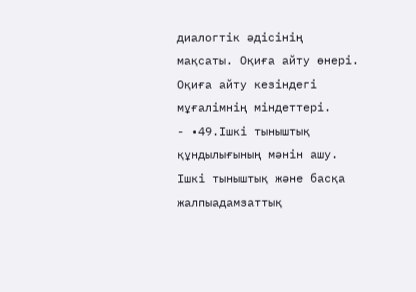диалогтік әдісінің мақсаты. Оқиға айту өнері. Оқиға айту кезіндегі мұғалімнің міндеттері.
- •49.Ішкі тыныштық құндылығының мәнін ашу. Ішкі тыныштық және басқа жалпыадамзаттық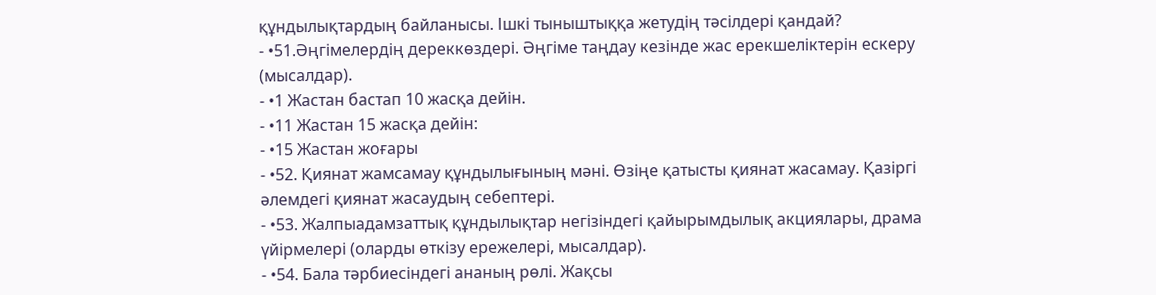құндылықтардың байланысы. Ішкі тыныштыққа жетудің тәсілдері қандай?
- •51.Әңгімелердің дереккөздері. Әңгіме таңдау кезінде жас ерекшеліктерін ескеру (мысалдар).
- •1 Жастан бастап 10 жасқа дейін.
- •11 Жастан 15 жасқа дейін:
- •15 Жастан жоғары
- •52. Қиянат жамсамау құндылығының мәні. Өзіңе қатысты қиянат жасамау. Қазіргі әлемдегі қиянат жасаудың себептері.
- •53. Жалпыадамзаттық құндылықтар негізіндегі қайырымдылық акциялары, драма үйірмелері (оларды өткізу ережелері, мысалдар).
- •54. Бала тәрбиесіндегі ананың рөлі. Жақсы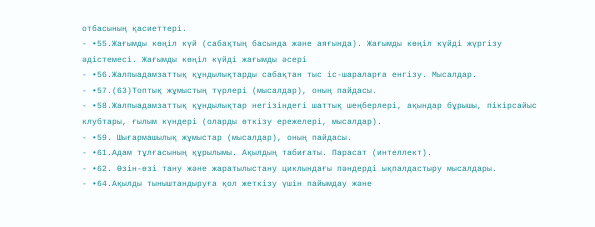отбасының қасиеттері.
- •55.Жағымды көңіл күй (сабақтың басында және аяғында). Жағымды көңіл күйді жүргізу әдістемесі. Жағымды көңіл күйді жағымды әсері
- •56.Жалпыадамзаттық құндылықтарды сабақтан тыс іс-шараларға енгізу. Мысалдар.
- •57.(63)Топтық жұмыстың түрлері (мысалдар), оның пайдасы.
- •58.Жалпыадамзаттық құндылықтар негізіндегі шаттық шеңберлері, ақындар бұрышы, пікірсайыс клубтары, ғылым күндері (оларды өткізу ережелері, мысалдар).
- •59. Шығармашылық жұмыстар (мысалдар), оның пайдасы.
- •61.Адам тұлғасының құрылымы. Ақылдың табиғаты. Парасат (интеллект).
- •62. Өзін-өзі тану және жаратылыстану циклындағы пәндерді ықпалдастыру мысалдары.
- •64.Ақылды тыныштандыруға қол жеткізу үшін пайымдау және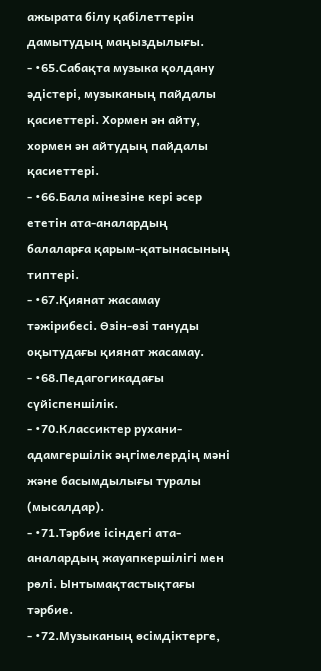ажырата білу қабілеттерін дамытудың маңыздылығы.
- •65.Сабақта музыка қолдану әдістері, музыканың пайдалы қасиеттері. Хормен ән айту, хормен ән айтудың пайдалы қасиеттері.
- •66.Бала мінезіне кері әсер ететін ата-аналардың балаларға қарым-қатынасының типтері.
- •67.Қиянат жасамау тәжірибесі. Өзін-өзі тануды оқытудағы қиянат жасамау.
- •68.Педагогикадағы сүйіспеншілік.
- •70.Классиктер рухани-адамгершілік әңгімелердің мәні және басымдылығы туралы (мысалдар).
- •71.Тәрбие ісіндегі ата-аналардың жауапкершілігі мен рөлі. Ынтымақтастықтағы тәрбие.
- •72.Музыканың өсімдіктерге,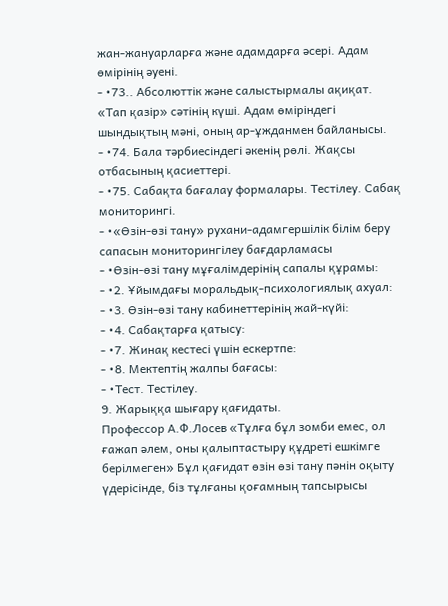жан-жануарларға және адамдарға әсері. Адам өмірінің әуені.
- •73.. Абсолюттік және салыстырмалы ақиқат. «Тап қазір» сәтінің күші. Адам өміріндегі шындықтың мәні, оның ар-ұжданмен байланысы.
- •74. Бала тәрбиесіндегі әкенің рөлі. Жақсы отбасының қасиеттері.
- •75. Сабақта бағалау формалары. Тестілеу. Сабақ мониторингі.
- •«Өзін-өзі тану» рухани-адамгершілік білім беру сапасын мониторингілеу бағдарламасы
- •Өзін-өзі тану мұғалімдерінің сапалы құрамы:
- •2. Ұйымдағы моральдық-психологиялық ахуал:
- •3. Өзін-өзі тану кабинеттерінің жай-күйі:
- •4. Сабақтарға қатысу:
- •7. Жинақ кестесі үшін ескертпе:
- •8. Мектептің жалпы бағасы:
- •Тест. Тестілеу.
9. Жарыққа шығару қағидаты.
Профессор А.Ф.Лосев «Тұлға бұл зомби емес, ол ғажап әлем, оны қалыптастыру құдреті ешкімге берілмеген» Бұл қағидат өзін өзі тану пәнін оқыту үдерісінде, біз тұлғаны қоғамның тапсырысы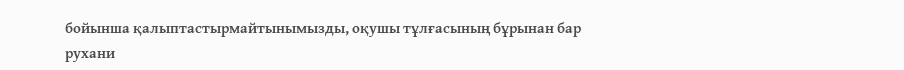бойынша қалыптастырмайтынымызды, оқушы тұлғасының бұрынан бар рухани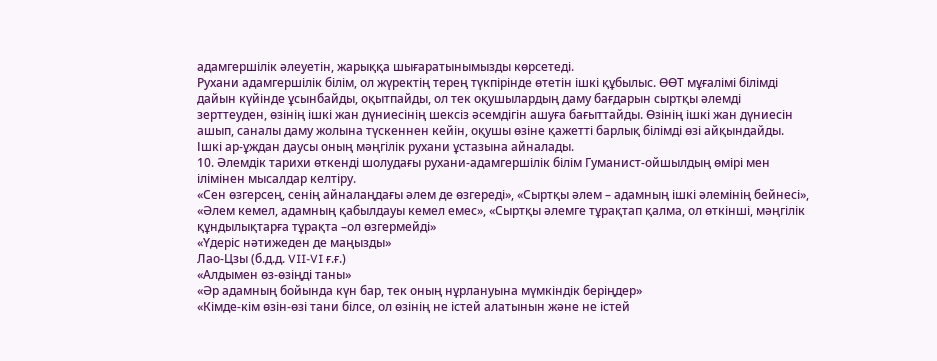адамгершілік әлеуетін, жарыққа шығаратынымызды көрсетеді.
Рухани адамгершілік білім, ол жүректің терең түкпірінде өтетін ішкі құбылыс. ӨӨТ мұғалімі білімді дайын күйінде ұсынбайды, оқытпайды, ол тек оқушылардың даму бағдарын сыртқы әлемді зерттеуден, өзінің ішкі жан дүниесінің шексіз әсемдігін ашуға бағыттайды. Өзінің ішкі жан дүниесін ашып, саналы даму жолына түскеннен кейін, оқушы өзіне қажетті барлық білімді өзі айқындайды. Ішкі ар-ұждан даусы оның мәңгілік рухани ұстазына айналады.
10. Әлемдік тарихи өткенді шолудағы рухани-адамгершілік білім Гуманист-ойшылдың өмірі мен ілімінен мысалдар келтіру.
«Сен өзгерсең, сенің айналаңдағы әлем де өзгереді», «Сыртқы әлем – адамның ішкі әлемінің бейнесі», «Әлем кемел, адамның қабылдауы кемел емес», «Сыртқы әлемге тұрақтап қалма, ол өткінші, мәңгілік құндылықтарға тұрақта –ол өзгермейді»
«Үдеріс нәтижеден де маңызды»
Лао-Цзы (б.д.д. VII-VI ғ.ғ.)
«Алдымен өз-өзіңді таны»
«Әр адамның бойында күн бар, тек оның нұрлануына мүмкіндік беріңдер»
«Кімде-кім өзін-өзі тани білсе, ол өзінің не істей алатынын және не істей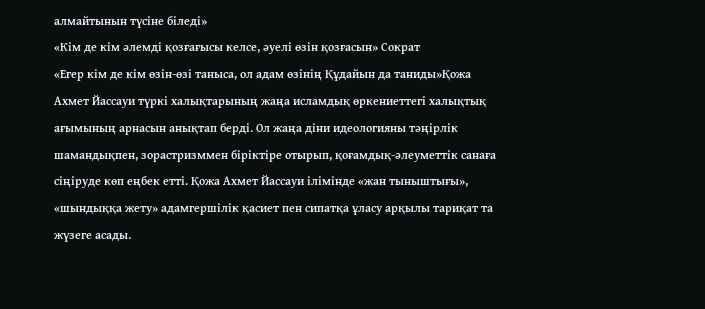алмайтынын түсіне біледі»
«Кім де кім әлемді қозғағысы келсе, әуелі өзін қозғасын» Сократ
«Егер кім де кім өзін-өзі таныса, ол адам өзінің Құдайын да таниды»Қожа Ахмет Йассауи түркі халықтарының жаңа исламдық өркениеттегі халықтық ағымының арнасын анықтап берді. Ол жаңа діни идеологияны тәңірлік шамандықпен, зорастризммен біріктіре отырып, қоғамдық-әлеуметтік санаға сіңіруде көп еңбек етті. Қожа Ахмет Йассауи ілімінде «жан тыныштығы», «шындыққа жету» адамгершілік қасиет пен сипатқа ұласу арқылы тариқат та жүзеге асады.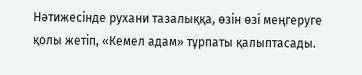Нәтижесінде рухани тазалыққа, өзін өзі меңгеруге қолы жетіп, «Кемел адам» тұрпаты қалыптасады.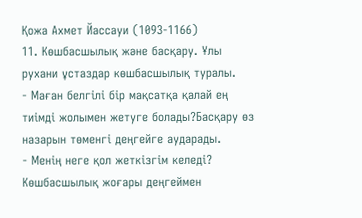Қожа Ахмет Йассауи (1093-1166)
11. Көшбасшылық және басқару. Ұлы рухани ұстаздар көшбасшылық туралы.
- Маған белгілі бір мақсатқа қалай ең тиімді жолымен жетуге болады?Басқару өз назарын төменгі деңгейге аударады.
- Менің неге қол жеткізгім келеді? Көшбасшылық жоғары деңгеймен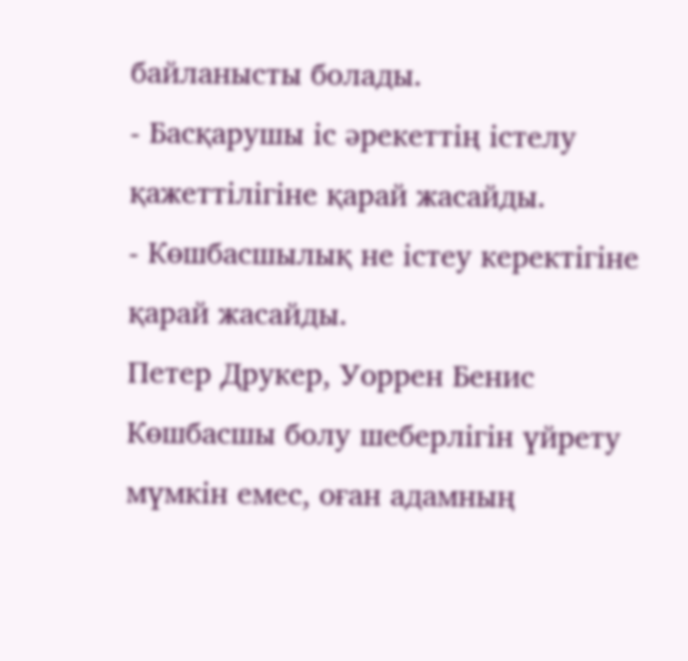байланысты болады.
- Басқарушы іс әрекеттің істелу қажеттілігіне қарай жасайды.
- Көшбасшылық не істеу керектігіне қарай жасайды.
Петер Друкер, Уоррен Бенис
Көшбасшы болу шеберлігін үйрету мүмкін емес, оған адамның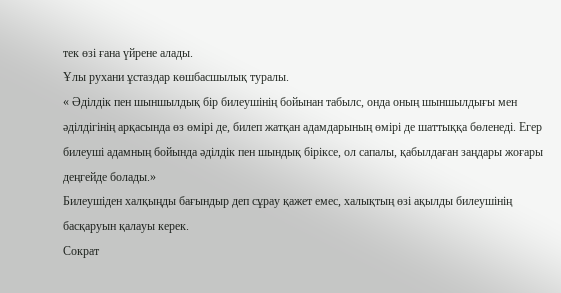тек өзі ғана үйрене алады.
Ұлы рухани ұстаздар көшбасшылық туралы.
« Әділдік пен шыншылдық бір билеушінің бойынан табылс, онда оның шыншылдығы мен әділдігінің арқасында өз өмірі де, билеп жатқан адамдарының өмірі де шаттыққа бөленеді. Егер билеуші адамның бойында әділдік пен шындық біріксе, ол сапалы, қабылдаған заңдары жоғары деңгейде болады.»
Билеушіден халқыңды бағындыр деп сұрау қажет емес, халықтың өзі ақылды билеушінің басқаруын қалауы керек.
Сократ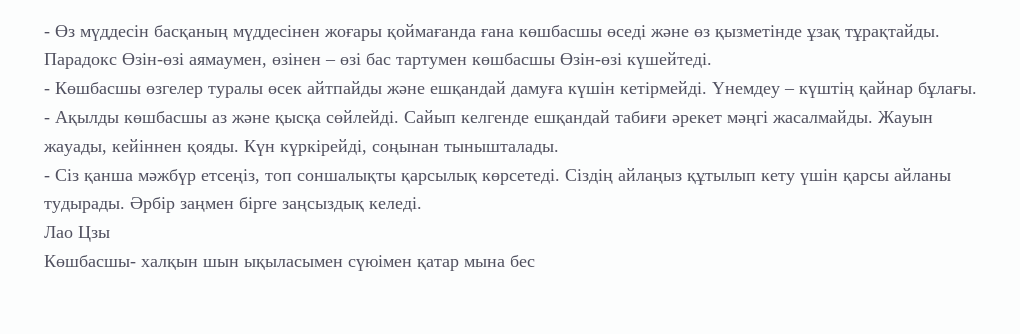- Өз мүддесін басқаның мүддесінен жоғары қоймағанда ғана көшбасшы өседі және өз қызметінде ұзақ тұрақтайды. Парадокс Өзін-өзі аямаумен, өзінен – өзі бас тартумен көшбасшы Өзін-өзі күшейтеді.
- Көшбасшы өзгелер туралы өсек айтпайды және ешқандай дамуға күшін кетірмейді. Үнемдеу – күштің қайнар бұлағы.
- Ақылды көшбасшы аз және қысқа сөйлейді. Сайып келгенде ешқандай табиғи әрекет мәңгі жасалмайды. Жауын жауады, кейіннен қояды. Күн күркірейді, соңынан тынышталады.
- Сіз қанша мәжбүр етсеңіз, топ соншалықты қарсылық көрсетеді. Сіздің айлаңыз құтылып кету үшін қарсы айланы тудырады. Әрбір заңмен бірге заңсыздық келеді.
Лао Цзы
Көшбасшы- халқын шын ықыласымен сүюімен қатар мына бес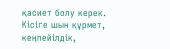қасиет болу керек.
Кісіге шын құрмет, кеңпейілдік,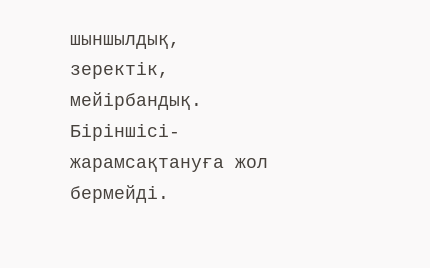шыншылдық, зеректік, мейірбандық.
Біріншісі- жарамсақтануға жол бермейді.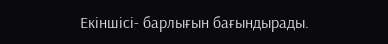Екіншісі- барлығын бағындырады.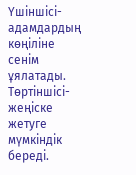Үшіншісі- адамдардың көңіліне сенім ұялатады.
Төртіншісі- жеңіске жетуге мүмкіндік береді.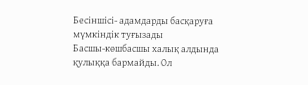Бесіншісі- адамдарды басқаруға мүмкіндік туғызады
Басшы-көшбасшы халық алдында қулыққа бармайды. Ол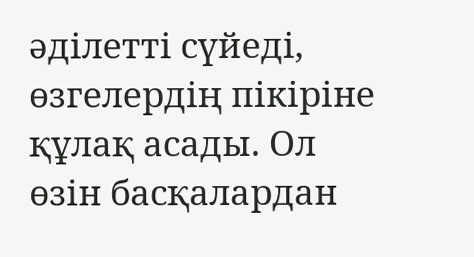әділетті сүйеді, өзгелердің пікіріне құлақ асады. Ол өзін басқалардан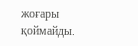жоғары қоймайды.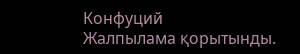Конфуций
Жалпылама қорытынды.